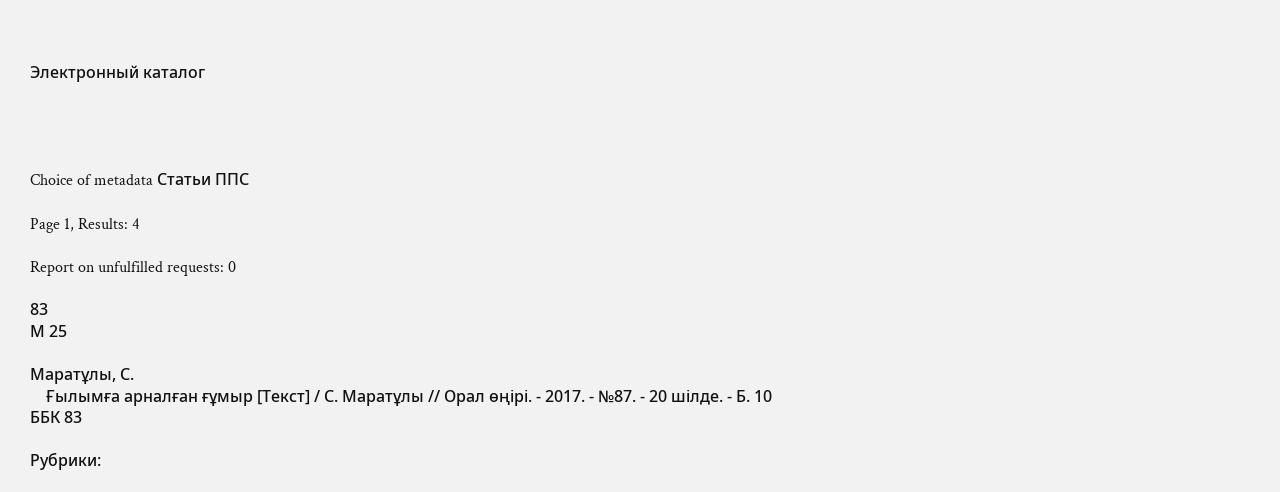Электронный каталог




Choice of metadata Статьи ППС

Page 1, Results: 4

Report on unfulfilled requests: 0

83
М 25

Маратұлы, С.
    Ғылымға арналған ғұмыр [Текст] / С. Маратұлы // Орал өңірі. - 2017. - №87. - 20 шілде. - Б. 10
ББК 83

Рубрики: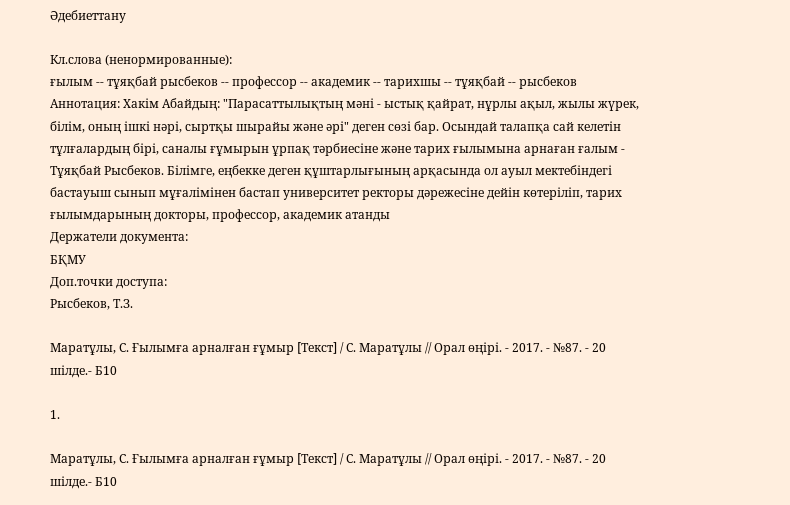Әдебиеттану

Кл.слова (ненормированные):
ғылым -- тұяқбай рысбеков -- профессор -- академик -- тарихшы -- тұяқбай -- рысбеков
Аннотация: Хакім Абайдың: "Парасаттылықтың мәні - ыстық қайрат, нұрлы ақыл, жылы жүрек, білім, оның ішкі нәрі, сыртқы шырайы және әрі" деген сөзі бар. Осындай талапқа сай келетін тұлғалардың бірі, саналы ғұмырын ұрпақ тәрбиесіне және тарих ғылымына арнаған ғалым - Тұяқбай Рысбеков. Білімге, еңбекке деген құштарлығының арқасында ол ауыл мектебіндегі бастауыш сынып мұғалімінен бастап университет ректоры дәрежесіне дейін көтеріліп, тарих ғылымдарының докторы, профессор, академик атанды
Держатели документа:
БҚМУ
Доп.точки доступа:
Рысбеков, Т.З.

Маратұлы, С. Ғылымға арналған ғұмыр [Текст] / С. Маратұлы // Орал өңірі. - 2017. - №87. - 20 шілде.- Б10

1.

Маратұлы, С. Ғылымға арналған ғұмыр [Текст] / С. Маратұлы // Орал өңірі. - 2017. - №87. - 20 шілде.- Б10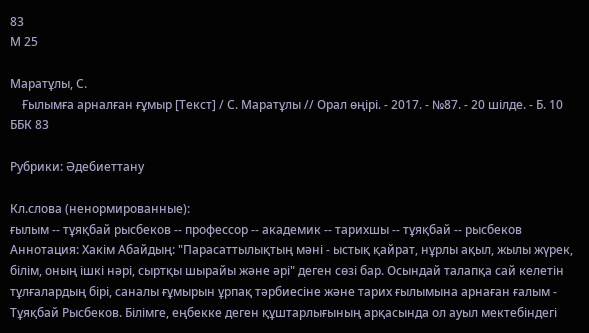83
М 25

Маратұлы, С.
    Ғылымға арналған ғұмыр [Текст] / С. Маратұлы // Орал өңірі. - 2017. - №87. - 20 шілде. - Б. 10
ББК 83

Рубрики: Әдебиеттану

Кл.слова (ненормированные):
ғылым -- тұяқбай рысбеков -- профессор -- академик -- тарихшы -- тұяқбай -- рысбеков
Аннотация: Хакім Абайдың: "Парасаттылықтың мәні - ыстық қайрат, нұрлы ақыл, жылы жүрек, білім, оның ішкі нәрі, сыртқы шырайы және әрі" деген сөзі бар. Осындай талапқа сай келетін тұлғалардың бірі, саналы ғұмырын ұрпақ тәрбиесіне және тарих ғылымына арнаған ғалым - Тұяқбай Рысбеков. Білімге, еңбекке деген құштарлығының арқасында ол ауыл мектебіндегі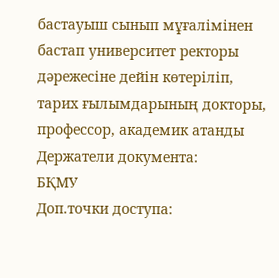бастауыш сынып мұғалімінен бастап университет ректоры дәрежесіне дейін көтеріліп, тарих ғылымдарының докторы, профессор, академик атанды
Держатели документа:
БҚМУ
Доп.точки доступа: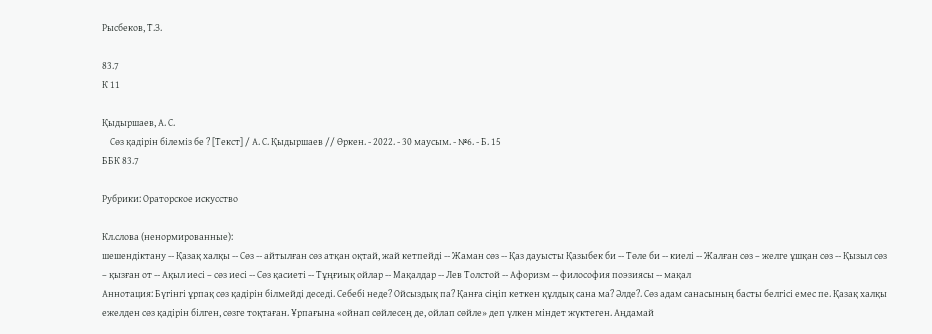Рысбеков, Т.З.

83.7
К 11

Қыдыршаев, А. С.
    Сөз қадірін білеміз бе ? [Текст] / А. С. Қыдыршаев // Өркен. - 2022. - 30 маусым. - №6. - Б. 15
ББК 83.7

Рубрики: Ораторское искусство

Кл.слова (ненормированные):
шешендіктану -- Қазақ халқы -- Сөз -- айтылған сөз атқан оқтай, жай кетпейді -- Жаман сөз -- Қаз дауысты Қазыбек би -- Төле би -- киелі -- Жалған сөз – желге ұшқан сөз -- Қызыл сөз – қызған от -- Ақыл иесі – сөз иесі -- Сөз қасиеті -- Тұңғиық ойлар -- Мақалдар -- Лев Толстой -- Афоризм -- философия поэзиясы -- мақал
Аннотация: Бүгінгі ұрпақ сөз қадірін білмейді деседі. Себебі неде? Ойсыздық па? Қанға сіңіп кеткен құлдық сана ма? Əлде?. Сөз адам санасының басты белгісі емес пе. Қазақ халқы ежелден сөз қадірін білген, сөзге тоқтаған. Ұрпағына «ойнап сөйлесең де, ойлап сөйле» деп үлкен міндет жүктеген. Аңдамай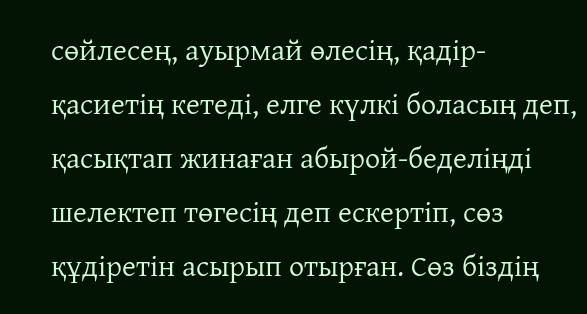сөйлесең, ауырмай өлесің, қадір-қасиетің кетеді, елге күлкі боласың деп, қасықтап жинаған абырой-беделіңді шелектеп төгесің деп ескертіп, сөз құдіретін асырып отырған. Сөз біздің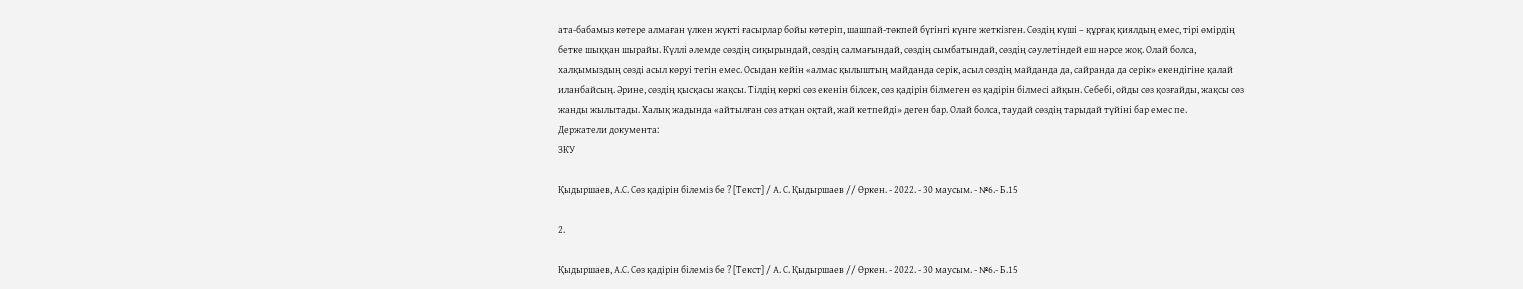ата-бабамыз көтере алмаған үлкен жүкті ғасырлар бойы көтеріп, шашпай-төкпей бүгінгі күнге жеткізген. Сөздің күші – құрғақ қиялдың емес, тірі өмірдің бетке шыққан шырайы. Күллі əлемде сөздің сиқырындай, сөздің салмағындай, сөздің сымбатындай, сөздің сəулетіндей еш нəрсе жоқ. Олай болса, халқымыздың сөзді асыл көруі тегін емес. Осыдан кейін «алмас қылыштың майданда серік, асыл сөздің майданда да, сайранда да серік» екендігіне қалай иланбайсың. Əрине, сөздің қысқасы жақсы. Тілдің көркі сөз екенін білсек, сөз қадірін білмеген өз қадірін білмесі айқын. Себебі, ойды сөз қозғайды, жақсы сөз жанды жылытады. Халық жадында «айтылған сөз атқан оқтай, жай кетпейді» деген бар. Олай болса, таудай сөздің тарыдай түйіні бар емес пе.
Держатели документа:
ЗКУ

Қыдыршаев, А.С. Сөз қадірін білеміз бе ? [Текст] / А. С. Қыдыршаев // Өркен. - 2022. - 30 маусым. - №6.- Б.15

2.

Қыдыршаев, А.С. Сөз қадірін білеміз бе ? [Текст] / А. С. Қыдыршаев // Өркен. - 2022. - 30 маусым. - №6.- Б.15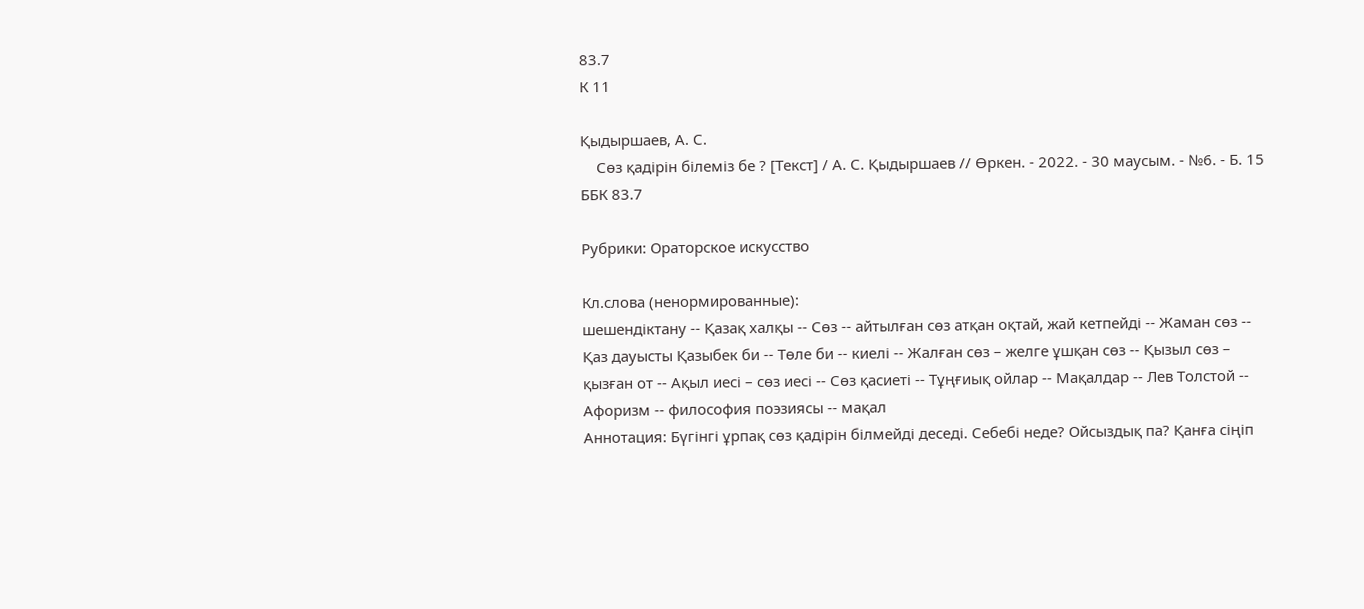83.7
К 11

Қыдыршаев, А. С.
    Сөз қадірін білеміз бе ? [Текст] / А. С. Қыдыршаев // Өркен. - 2022. - 30 маусым. - №6. - Б. 15
ББК 83.7

Рубрики: Ораторское искусство

Кл.слова (ненормированные):
шешендіктану -- Қазақ халқы -- Сөз -- айтылған сөз атқан оқтай, жай кетпейді -- Жаман сөз -- Қаз дауысты Қазыбек би -- Төле би -- киелі -- Жалған сөз – желге ұшқан сөз -- Қызыл сөз – қызған от -- Ақыл иесі – сөз иесі -- Сөз қасиеті -- Тұңғиық ойлар -- Мақалдар -- Лев Толстой -- Афоризм -- философия поэзиясы -- мақал
Аннотация: Бүгінгі ұрпақ сөз қадірін білмейді деседі. Себебі неде? Ойсыздық па? Қанға сіңіп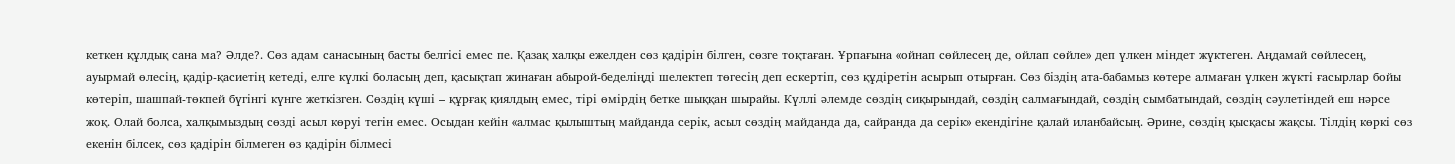кеткен құлдық сана ма? Əлде?. Сөз адам санасының басты белгісі емес пе. Қазақ халқы ежелден сөз қадірін білген, сөзге тоқтаған. Ұрпағына «ойнап сөйлесең де, ойлап сөйле» деп үлкен міндет жүктеген. Аңдамай сөйлесең, ауырмай өлесің, қадір-қасиетің кетеді, елге күлкі боласың деп, қасықтап жинаған абырой-беделіңді шелектеп төгесің деп ескертіп, сөз құдіретін асырып отырған. Сөз біздің ата-бабамыз көтере алмаған үлкен жүкті ғасырлар бойы көтеріп, шашпай-төкпей бүгінгі күнге жеткізген. Сөздің күші – құрғақ қиялдың емес, тірі өмірдің бетке шыққан шырайы. Күллі əлемде сөздің сиқырындай, сөздің салмағындай, сөздің сымбатындай, сөздің сəулетіндей еш нəрсе жоқ. Олай болса, халқымыздың сөзді асыл көруі тегін емес. Осыдан кейін «алмас қылыштың майданда серік, асыл сөздің майданда да, сайранда да серік» екендігіне қалай иланбайсың. Əрине, сөздің қысқасы жақсы. Тілдің көркі сөз екенін білсек, сөз қадірін білмеген өз қадірін білмесі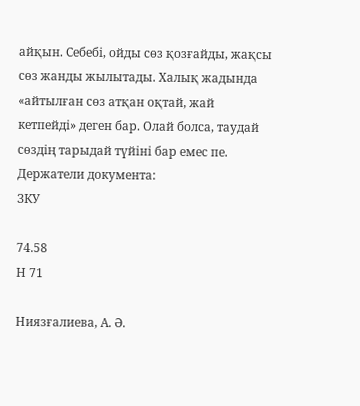айқын. Себебі, ойды сөз қозғайды, жақсы сөз жанды жылытады. Халық жадында «айтылған сөз атқан оқтай, жай кетпейді» деген бар. Олай болса, таудай сөздің тарыдай түйіні бар емес пе.
Держатели документа:
ЗКУ

74.58
Н 71

Ниязғалиева, А. Ә.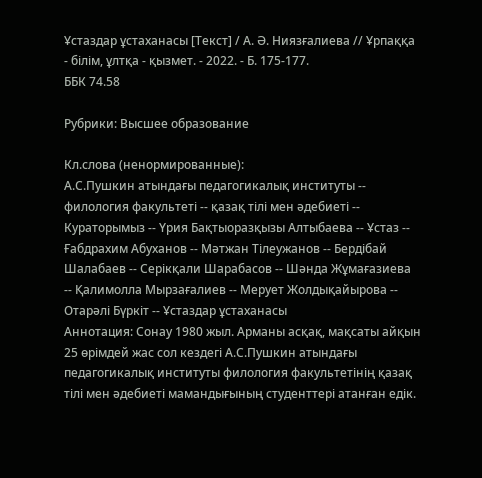Ұстаздар ұстаханасы [Текст] / А. Ә. Ниязғалиева // Ұрпаққа - білім, ұлтқа - қызмет. - 2022. - Б. 175-177.
ББК 74.58

Рубрики: Высшее образование

Кл.слова (ненормированные):
А.С.Пушкин атындағы педагогикалық институты -- филология факультеті -- қазақ тілі мен əдебиеті -- Кураторымыз -- Үрия Бақтыоразқызы Алтыбаева -- Ұстаз -- Ғабдрахим Абуханов -- Мəтжан Тілеужанов -- Бердібай Шалабаев -- Серікқали Шарабасов -- Шəнда Жұмағазиева -- Қалимолла Мырзағалиев -- Мерует Жолдықайырова -- Отарəлі Бүркіт -- Ұстаздар ұстаханасы
Аннотация: Сонау 1980 жыл. Арманы асқақ, мақсаты айқын 25 өрімдей жас сол кездегі А.С.Пушкин атындағы педагогикалық институты филология факультетінің қазақ тілі мен əдебиеті мамандығының студенттері атанған едік.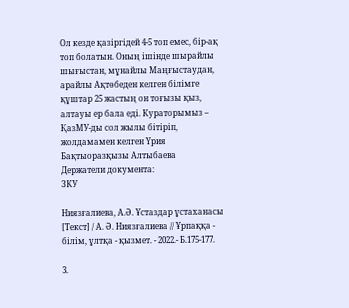Ол кезде қазіргідей 4-5 топ емес, бір-ақ топ болатын. Оның ішінде шырайлы шығыстан, мұнайлы Маңғыстаудан, арайлы Ақтөбеден келген білімге құштар 25 жастың он тоғызы қыз, алтауы ер бала еді. Кураторымыз – ҚазМУ-ды сол жылы бітіріп, жолдамамен келген Үрия Бақтыоразқызы Алтыбаева
Держатели документа:
ЗКУ

Ниязғалиева, А.Ә. Ұстаздар ұстаханасы [Текст] / А. Ә. Ниязғалиева // Ұрпаққа - білім, ұлтқа - қызмет. - 2022.- Б.175-177.

3.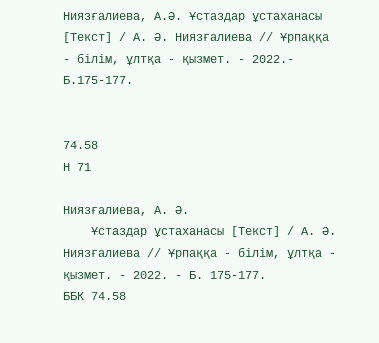Ниязғалиева, А.Ә. Ұстаздар ұстаханасы [Текст] / А. Ә. Ниязғалиева // Ұрпаққа - білім, ұлтқа - қызмет. - 2022.- Б.175-177.


74.58
Н 71

Ниязғалиева, А. Ә.
    Ұстаздар ұстаханасы [Текст] / А. Ә. Ниязғалиева // Ұрпаққа - білім, ұлтқа - қызмет. - 2022. - Б. 175-177.
ББК 74.58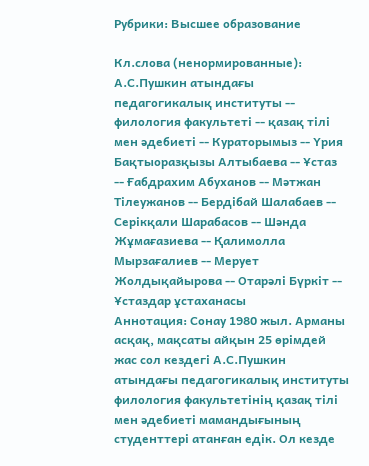Рубрики: Высшее образование

Кл.слова (ненормированные):
А.С.Пушкин атындағы педагогикалық институты -- филология факультеті -- қазақ тілі мен əдебиеті -- Кураторымыз -- Үрия Бақтыоразқызы Алтыбаева -- Ұстаз -- Ғабдрахим Абуханов -- Мəтжан Тілеужанов -- Бердібай Шалабаев -- Серікқали Шарабасов -- Шəнда Жұмағазиева -- Қалимолла Мырзағалиев -- Мерует Жолдықайырова -- Отарəлі Бүркіт -- Ұстаздар ұстаханасы
Аннотация: Сонау 1980 жыл. Арманы асқақ, мақсаты айқын 25 өрімдей жас сол кездегі А.С.Пушкин атындағы педагогикалық институты филология факультетінің қазақ тілі мен əдебиеті мамандығының студенттері атанған едік. Ол кезде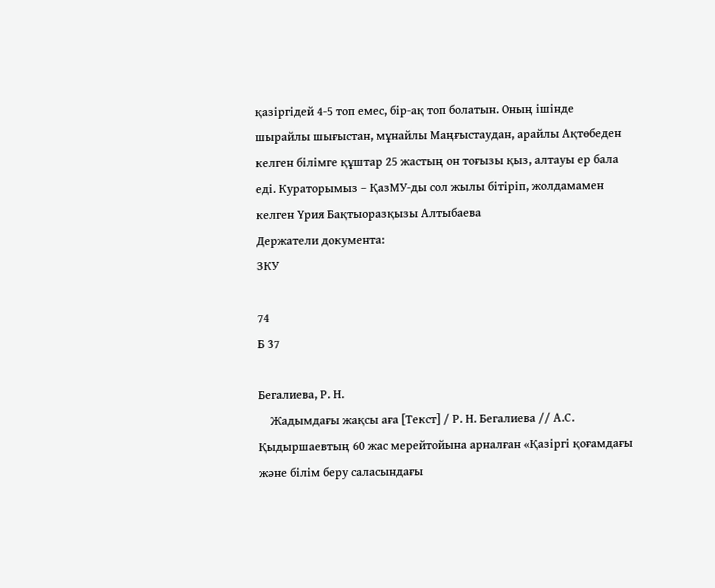қазіргідей 4-5 топ емес, бір-ақ топ болатын. Оның ішінде шырайлы шығыстан, мұнайлы Маңғыстаудан, арайлы Ақтөбеден келген білімге құштар 25 жастың он тоғызы қыз, алтауы ер бала еді. Кураторымыз – ҚазМУ-ды сол жылы бітіріп, жолдамамен келген Үрия Бақтыоразқызы Алтыбаева
Держатели документа:
ЗКУ

74
Б 37

Бегалиева, Р. Н.
    Жадымдағы жақсы аға [Текст] / Р. Н. Бегалиева // А.С. Қыдыршаевтың 60 жас мерейтойына арналған «Қазіргі қоғамдағы және білім беру саласындағы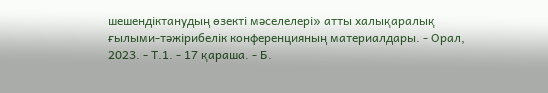шешендіктанудың өзекті мәселелері» атты халықаралық ғылыми-тәжірибелік конференцияның материалдары. - Орал, 2023. - Т.1. - 17 қараша. - Б.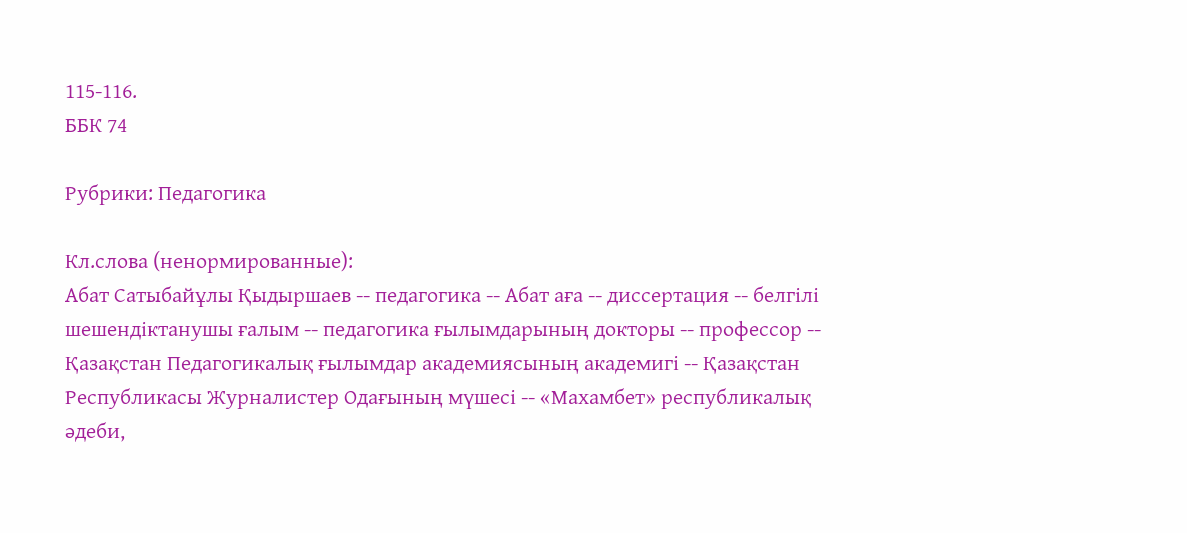115-116.
ББК 74

Рубрики: Педагогика

Кл.слова (ненормированные):
Абат Сатыбайұлы Қыдыршаев -- педагогика -- Абат аға -- диссертация -- белгілі шешендіктанушы ғалым -- педагогика ғылымдарының докторы -- профессор -- Қазақстан Педагогикалық ғылымдар академиясының академигі -- Қазақстан Республикасы Журналистер Одағының мүшесі -- «Махамбет» республикалық әдеби,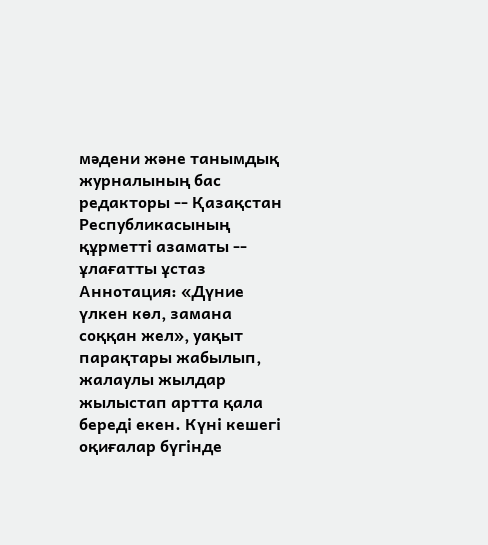мәдени және танымдық журналының бас редакторы -- Қазақстан Республикасының құрметті азаматы -- ұлағатты ұстаз
Аннотация: «Дүние үлкен көл, замана соққан жел», уақыт парақтары жабылып, жалаулы жылдар жылыстап артта қала береді екен. Күні кешегі оқиғалар бүгінде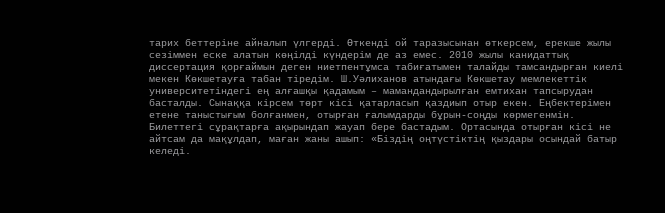тарих беттеріне айналып үлгерді. Өткенді ой таразысынан өткерсем, ерекше жылы сезіммен еске алатын көңілді күндерім де аз емес. 2010 жылы канидаттық диссертация қорғаймын деген ниетпентұмса табиғатымен талайды тамсандырған киелі мекен Көкшетауға табан тіредім. Ш.Уәлиханов атындағы Көкшетау мемлекеттік университетіндегі ең алғашқы қадамым – мамандандырылған емтихан тапсырудан басталды. Сынаққа кірсем төрт кісі қатарласып қаздиып отыр екен. Еңбектерімен етене таныстығым болғанмен, отырған ғалымдарды бұрын-соңды көрмегенмін. Билеттегі сұрақтарға ақырындап жауап бере бастадым. Ортасында отырған кісі не айтсам да мақұлдап, маған жаны ашып: «Біздің оңтүстіктің қыздары осындай батыр келеді.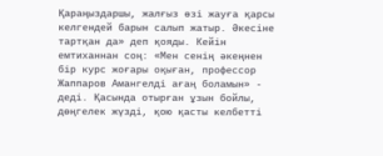Қараңыздаршы, жалғыз өзі жауға қарсы келгендей барын салып жатыр. Әкесіне тартқан да» деп қояды. Кейін емтиханнан соң: «Мен сенің әкеңнен бір курс жоғары оқыған, профессор Жаппаров Амангелді ағаң боламын» - деді. Қасында отырған ұзын бойлы, дөңгелек жүзді, қою қасты келбетті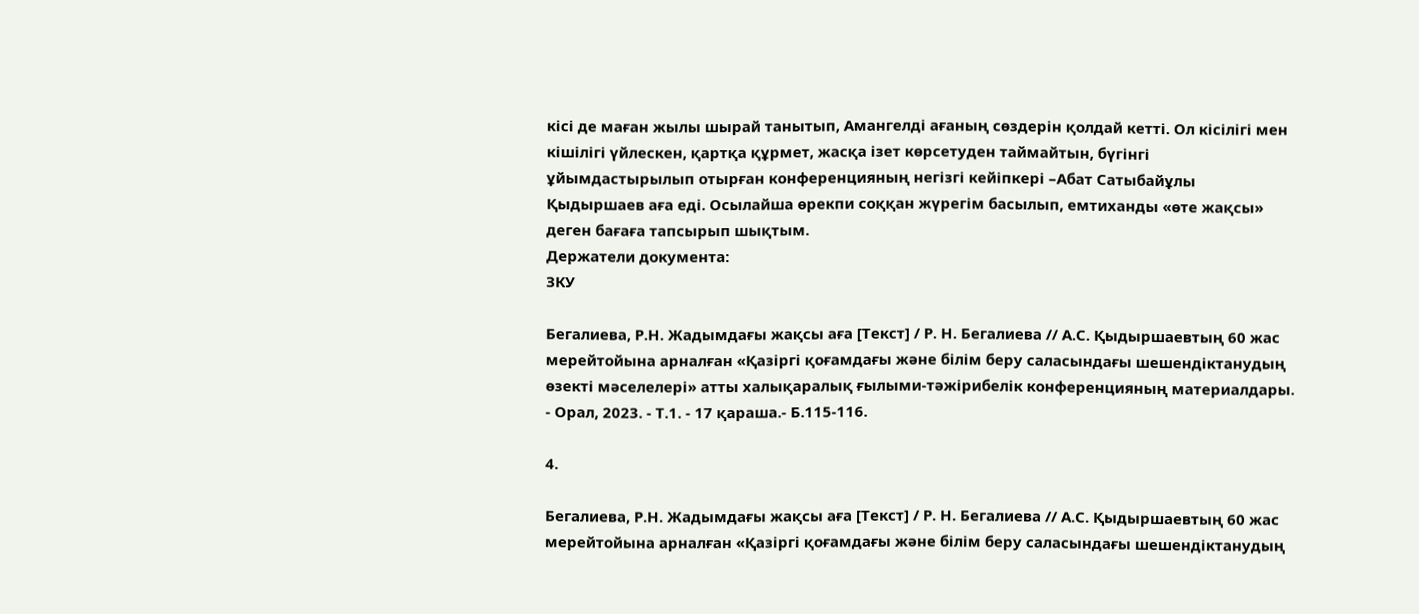кісі де маған жылы шырай танытып, Амангелді ағаның сөздерін қолдай кетті. Ол кісілігі мен кішілігі үйлескен, қартқа құрмет, жасқа ізет көрсетуден таймайтын, бүгінгі ұйымдастырылып отырған конференцияның негізгі кейіпкері –Абат Сатыбайұлы Қыдыршаев аға еді. Осылайша өрекпи соққан жүрегім басылып, емтиханды «өте жақсы» деген бағаға тапсырып шықтым.
Держатели документа:
ЗКУ

Бегалиева, Р.Н. Жадымдағы жақсы аға [Текст] / Р. Н. Бегалиева // А.С. Қыдыршаевтың 60 жас мерейтойына арналған «Қазіргі қоғамдағы және білім беру саласындағы шешендіктанудың өзекті мәселелері» атты халықаралық ғылыми-тәжірибелік конференцияның материалдары. - Орал, 2023. - Т.1. - 17 қараша.- Б.115-116.

4.

Бегалиева, Р.Н. Жадымдағы жақсы аға [Текст] / Р. Н. Бегалиева // А.С. Қыдыршаевтың 60 жас мерейтойына арналған «Қазіргі қоғамдағы және білім беру саласындағы шешендіктанудың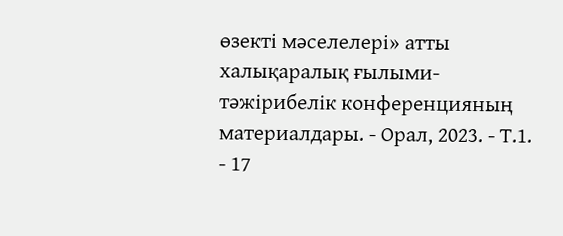өзекті мәселелері» атты халықаралық ғылыми-тәжірибелік конференцияның материалдары. - Орал, 2023. - Т.1. - 17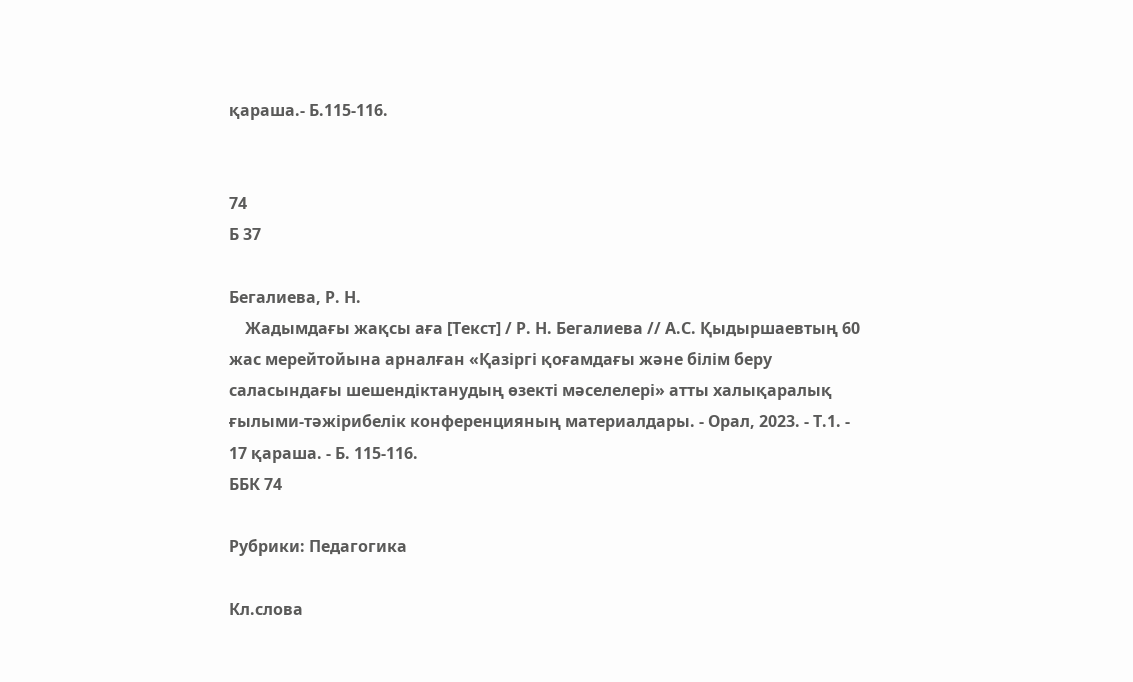қараша.- Б.115-116.


74
Б 37

Бегалиева, Р. Н.
    Жадымдағы жақсы аға [Текст] / Р. Н. Бегалиева // А.С. Қыдыршаевтың 60 жас мерейтойына арналған «Қазіргі қоғамдағы және білім беру саласындағы шешендіктанудың өзекті мәселелері» атты халықаралық ғылыми-тәжірибелік конференцияның материалдары. - Орал, 2023. - Т.1. - 17 қараша. - Б. 115-116.
ББК 74

Рубрики: Педагогика

Кл.слова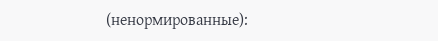(ненормированные):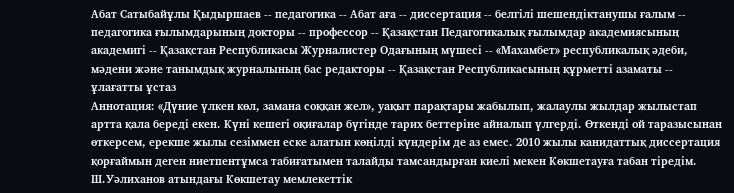Абат Сатыбайұлы Қыдыршаев -- педагогика -- Абат аға -- диссертация -- белгілі шешендіктанушы ғалым -- педагогика ғылымдарының докторы -- профессор -- Қазақстан Педагогикалық ғылымдар академиясының академигі -- Қазақстан Республикасы Журналистер Одағының мүшесі -- «Махамбет» республикалық әдеби, мәдени және танымдық журналының бас редакторы -- Қазақстан Республикасының құрметті азаматы -- ұлағатты ұстаз
Аннотация: «Дүние үлкен көл, замана соққан жел», уақыт парақтары жабылып, жалаулы жылдар жылыстап артта қала береді екен. Күні кешегі оқиғалар бүгінде тарих беттеріне айналып үлгерді. Өткенді ой таразысынан өткерсем, ерекше жылы сезіммен еске алатын көңілді күндерім де аз емес. 2010 жылы канидаттық диссертация қорғаймын деген ниетпентұмса табиғатымен талайды тамсандырған киелі мекен Көкшетауға табан тіредім. Ш.Уәлиханов атындағы Көкшетау мемлекеттік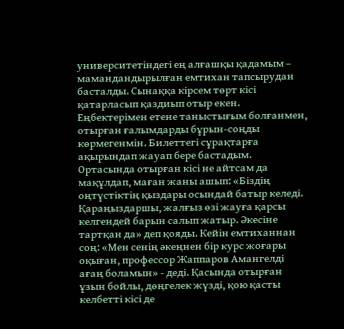университетіндегі ең алғашқы қадамым – мамандандырылған емтихан тапсырудан басталды. Сынаққа кірсем төрт кісі қатарласып қаздиып отыр екен. Еңбектерімен етене таныстығым болғанмен, отырған ғалымдарды бұрын-соңды көрмегенмін. Билеттегі сұрақтарға ақырындап жауап бере бастадым. Ортасында отырған кісі не айтсам да мақұлдап, маған жаны ашып: «Біздің оңтүстіктің қыздары осындай батыр келеді. Қараңыздаршы, жалғыз өзі жауға қарсы келгендей барын салып жатыр. Әкесіне тартқан да» деп қояды. Кейін емтиханнан соң: «Мен сенің әкеңнен бір курс жоғары оқыған, профессор Жаппаров Амангелді ағаң боламын» - деді. Қасында отырған ұзын бойлы, дөңгелек жүзді, қою қасты келбетті кісі де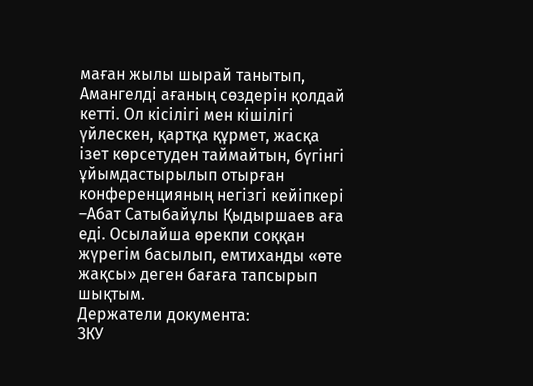маған жылы шырай танытып, Амангелді ағаның сөздерін қолдай кетті. Ол кісілігі мен кішілігі үйлескен, қартқа құрмет, жасқа ізет көрсетуден таймайтын, бүгінгі ұйымдастырылып отырған конференцияның негізгі кейіпкері –Абат Сатыбайұлы Қыдыршаев аға еді. Осылайша өрекпи соққан жүрегім басылып, емтиханды «өте жақсы» деген бағаға тапсырып шықтым.
Держатели документа:
ЗКУ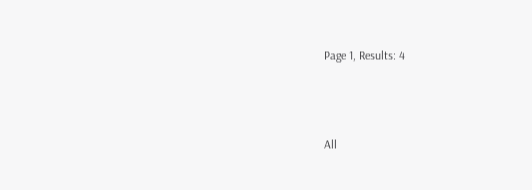Page 1, Results: 4



All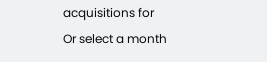acquisitions for
Or select a month